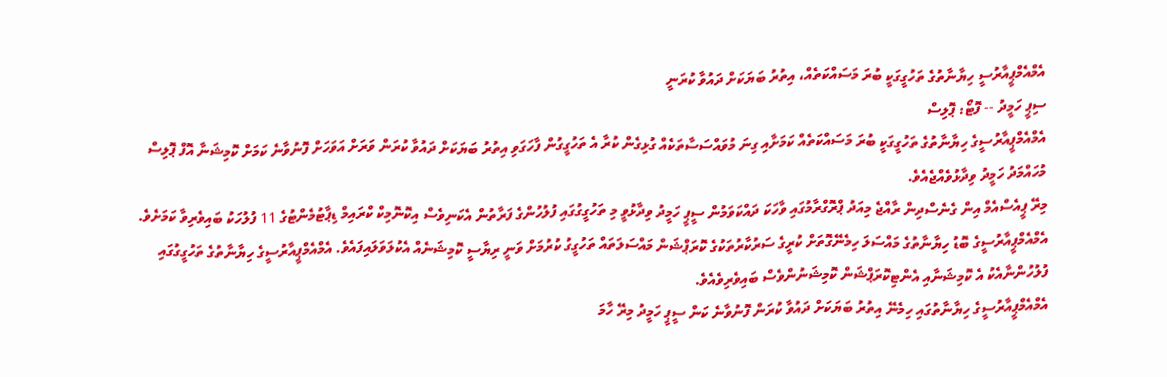އެމްއެމްޕީއާރުސީ ހިޔާނާތުގެ ތަހުގީގަކީ ބުރަ މަސައްކަތެއް، އިތުރު ބަޔަކަށް ދައުވާ ކުރަނީ
ސިޕީ ހަމީދު -- ފޮޓޯ: ޕޮލިސް
އެމްއެމްޕީއާރުސީގެ ހިޔާނާތުގެ ތަހުގީގަކީ ބުރަ މަސައްކަތެއް ކަމަށާއި ގިނަ މުވައްސަސާތަކެއް ގުޅިގެން ކުރާ އެ ތަހުގީގުން ފާހަގަވި އިތުރު ބަޔަކަށް ދައުވާ ކުރަން ވަރަށް އަވަހަށް ފޮނުވާނެ ކަމަށް ކޮމިޝަނާ އޮފް ޕޮލިސް މުހައްމަދު ހަމީދު ވިދާޅުވެއްޖެއެވެ.
މިރޭ ޕީއެސްއެމް އިން ގެނެސްދިން ރާއްޖެ މިއަދު ޕްރޮގްރާމުގައި ވާހަކަ ދައްކަވަމުން ސީޕީ ހަމީދު ވިދާޅުވީ މި ތަހުގީގުގައި ފުލުހުންގެ ފަރާތުން އެކަނިވެސް އިކޮނޮމިކް ކްރައިމް ޑިޕާޓުމެންޓުގެ 11 ފުލުހަކު ބައިވެރިވާ ކަމަށެވެ.
އެމްއެމްޕީއާރުސީގެ ބޮޑު ހިޔާނާތުގެ މައްސަލަ ހިމެނޭގޮތަށް ކުރީގެ ސަރުކާރުތަކުގެ ކޮރަޕްޝަން މައްސަލަތައް ތަހުގީގު ކުރުމަށް ވަނީ ރިޔާސީ ކޮމިޝަނެއް އެކުލަވަލައިފައެވެ. އެމްއެމްޕީއާރުސީގެ ހިޔާނާތުގެ ތަހުގީގުގައި ފުލުހުންނާއެކު އެ ކޮމިޝަނާއި އެންޓިކޮރަޕްޝަން ކޮމިޝަނުންވެސް ބައިވެރިވެއެވެ.
އެމްއެމްޕީއާރުސީގެ ހިޔާނާތުގައި ހިމެނޭ އިތުރު ބަޔަކަށް ދައުވާ ކުރަން ފޮނުވާނެ ކަން ސީޕީ ހަމީދު މިރޭ ހާމަ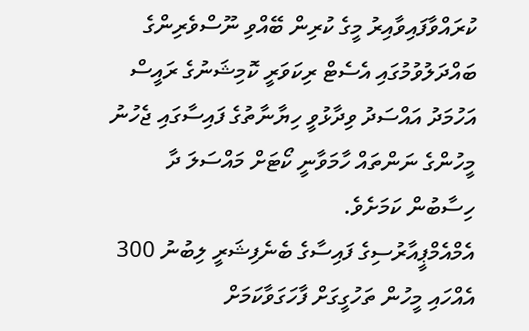ކުރައްވާފައިވާއިރު މީގެ ކުރިން ބޭއްވި ނޫސްވެރިންގެ ބައްދަލުވުމުގައި އެސެޓް ރިކަވަރީ ކޮމިޝަނުގެ ރައީސް އަހުމަދު އައްސަދު ވިދާޅުވީ ހިޔާނާތުގެ ފައިސާގައި ޖެހުނު މީހުންގެ ނަންތައް ހާމަވާނީ ކޯޓަށް މައްސަލަ ދާ ހިސާބުން ކަމަށެވެ.
އެމްއެމްޕީއާރުސިގެ ފައިސާގެ ބެނެފިޝަރީ ލިބުނު 300 އެއްހައި މީހުން ތަހުގީގަށް ފާހަގަވާކަމަށް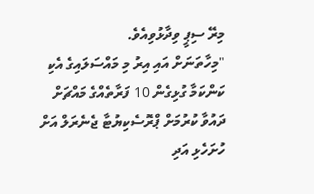މިރޭ ސިޕީ ވިދާޅުވިއެވެ.
"މިހާތަނަށް އައި އިރު މި މައްސަލައިގެ އެކި ކަންކަމާ ގުޅިގެން 10 ފަރާތެއްގެ މައްޗަށް ދައުވާ ކުރުމަށް ޕްރޮސެކިޔުޓާ ޖެނެރަލް އަށް ހުށަހެޅި އަދި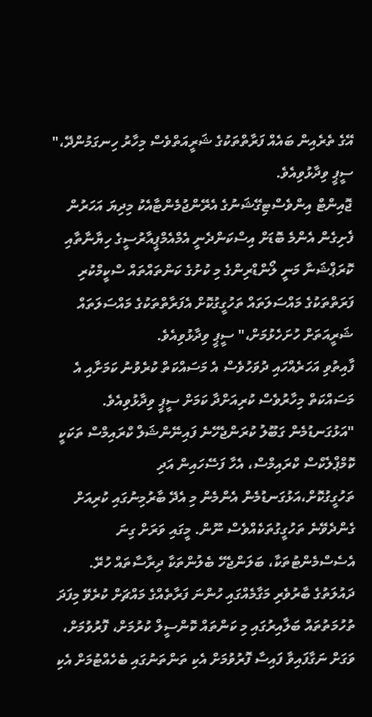އޭގެ ތެރެއިން ބައެއް ފަރާތްތަކުގެ ޝަރީއަތްވެސް މިހާރު ހިނގަމުންދޭ،" ސީޕީ ވިދާޅުވިއެވެ.
ޖޮއިންޓް އިންވެސްޓިގޭޝަނުގެ އެރޭންޖުމެންޓާއެކު މިދިޔަ އަހަރުން ފެށިގެން އެންމެ ބޮޑަށް އިސްކަންދެނީ އެމްއެމްޕީއާރުސީގެ ހިޔާނާތާއި ކޮރަޕްޝަނާ މަނީ ލޯންޑްރިންގެ މި ކުށުގެ ކަންތައްތައް ސްކީމްކުރި ފަރަތްތަކުގެ މައްސަލަތައް ތަހުގީގުކޮށް އެފަރާތްތަކުގެ މައްސަލަތައް ޝަރީއަތަށް ހުށަހެޅުމަށް،" ސީޕީ ވިދާޅުވިއެވެ.
ފާއިތުވި އަހަރެއްހައި ދުވަހުވެސް އެ މަސައްކަތް ކުރެވުނު ކަމަށާއި އެ މަސައްކަތް މިހާރުވެސް ކުރިއަށްދާ ކަމަށް ސީޕީ ވިދާޅުވިއެވެ.
"އަޅުގަނޑުމެން ގަބޫލު ކުރަންޖެހޭނެ ފައިނޭންޝަލް ކްރައިމްސް ތަކަކީ ކޮމްޕްލެކްސް ކްރައިމްސް، އެހާ ފަސޭހައިން އަދި ތަހުގީގުކޮށް،އަޅުގަނޑުމެން އެންމެން މި އެދޭ ބާރުމިނުގައި ކުރިއަށް ގެންދެވޭނެ ތަހުގީގުތަކެއްވެސް ނޫން. މީގައި ވަރަށް ގިނަ އެސެސްމެންޓުތަކާ، ބަލަންޖެހޭ ބެލުންތަކާ ދިރާސާތައް ހުރޭ. ދައުލަތުގެ ބާރުވެރި މަގާމެއްގައި ހުންނަ ފަރާތެއްގެ މައްޗަށް ކުރެވޭ މިފަދަ ތުހުމަތުތައް ބަލާއިރުގައި މި ކަންތައް ކޮންސީލް ކުރުމަށް، ފޮރުވުމަށް، ވަގަށް ނަގާފައިވާ ފައިސާ ފޮރުވުމަށް އެކި ތަންތަނުގައި ބެހެއްޓުމަށް އެކި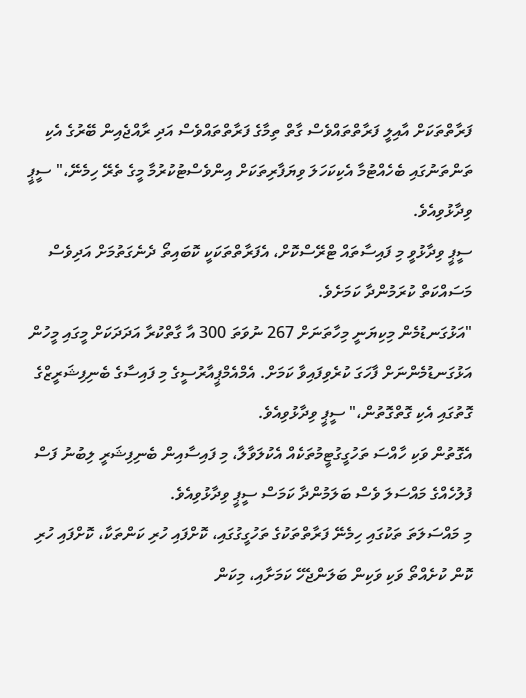ފަރާތްތަކަށް އާއިލީ ފަރާތްތައްވެސް ގާތް ތިމާގެ ފަރާތްތައްވެސް އަދި ރާއްޖެއިން ބޭރުގެ އެކި ތަންތަނުގައި ބެހެއްޓުމާ އެކިކަހަލަ ވިޔަފާރިތަކަށް އިންވެސްޓުކުރުމާ މީގެ ތެރޭ ހިމެނޭ،" ސީޕީ ވިދާޅުވިއެވެ.
ސީޕީ ވިދާޅުވީ މި ފައިސާތައް ޓްރޭސްކޮށް، އެފަރާތްތަކަކީ ކޮބައިތޯ ދެނެގަތުމަށް އަދިވެސް މަސައްކަތް ކުރަމުންދާ ކަމަށެވެ.
"އަޅުގަނޑުމެން މިކިޔަނީ މިހާތަނަށް 267 ނުވަތަ 300 އާ ގާތްކުރާ އަދަދަކަށް މީގައި މީހުން އަޅުގަނޑުމެންނަށް ފާހަގަ ކުރެވިފައިވާ ކަމަށް. އެމްއެމްޕީއާރުސީގެ މި ފައިސާގެ ބެނިފިޝަރީޒްގެ ގޮތުގައި އެކި ގޮތްގޮތުން،" ސީޕީ ވިދާޅުވިއެވެ.
އެގޮތުން ވަކި ހާއްސަ ތަހުގީގުޓީމުތަކެއް އެކުލަވާލާ، މި ފައިސާއިން ބެނިފިޝަރީ ލިބުނު ފަސް ފުލުހެއްގެ މައްސަލަ ވެސް ބަލަމުންދާ ކަމަސް ސީޕީ ވިދާޅުވިއެވެ.
މި މައްސަލަތަ ތަކުގައި ހިމެނޭ ފަރާތްތަކުގެ ތަހުގީގުގައި، ކޮށްފައި ހުރި ކަންތަކާ، ކޮށްފައި ހުރި ކޮން ކުށެއްތޯ ވަކި ވަކިން ބަލަންޖެހޭ ކަމަށާއި، މިކަން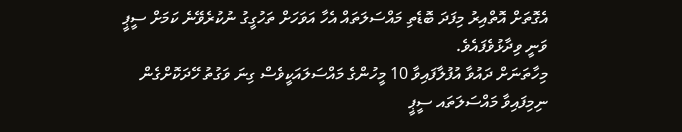އެގޮތަށް އޮތްއިރު މިފަދަ ބޮޑެތި މައްސަލަތައް އެހާ އަވަހަށް ތަހުގީގު ނުކުރެވޭނެ ކަމަށް ސީޕީ ވަނީ ވިދާޅުވެފައެވެ.
މިހާތަނަށް ދައުވާ އުފުލާފައިވާ 10 މީހުންގެ މައްސަލައަކީވެސް ގިނަ ވަގުތު ހޭދަކޮށްގެން ނިމިފައިވާ މައްސަލަތައ ސީޕީ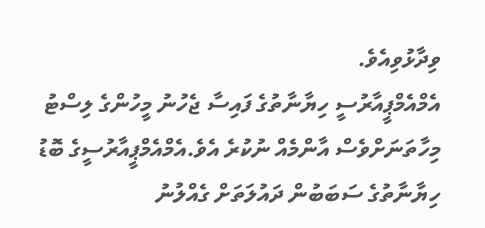ވިދާޅުވިއެވެ.
އެމްއެމްޕީއާރުސީ ހިޔާނާތުގެ ފައިސާ ޖެހުނު މީހުންގެ ލިސްޓު މިހާތަނަށްވެސް އާންމެއް ނުކުރެ އެވެ.އެމްއެމްޕީއާރުސީގެ ބޮޑު ހިޔާނާތުގެ ސަބަބުން ދައުލަތަށް ގެއްލުނު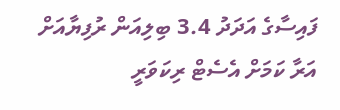ފައިސާގެ އަދަދު 3.4 ބިލިއަން ރުފިޔާއަށް އަރާ ކަމަށް އެސެޓް ރިކަވަރީ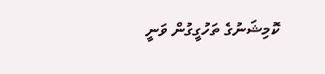ކޮމިޝަނުގެ ތަހުގީގުން ވަނީ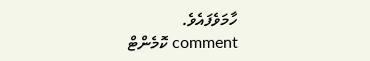ހާމަވެފައެވެ.
comment ކޮމެންޓް